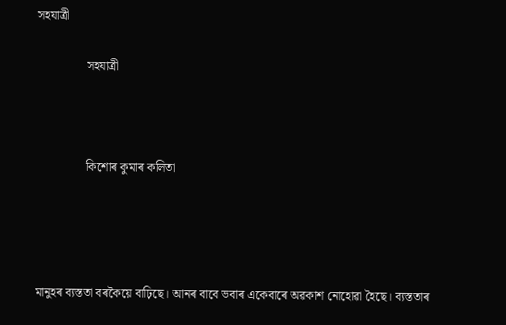সহযাত্ৰী

                সহযাত্ৰী



                কিশোৰ কুমাৰ কলিতা




মানুহৰ ব্যস্ততা বৰকৈয়ে বাঢ়িছে। আনৰ বাবে ভবাৰ একেবাৰে অৱকাশ নোহোৱা হৈছে। ব্যস্ততাৰ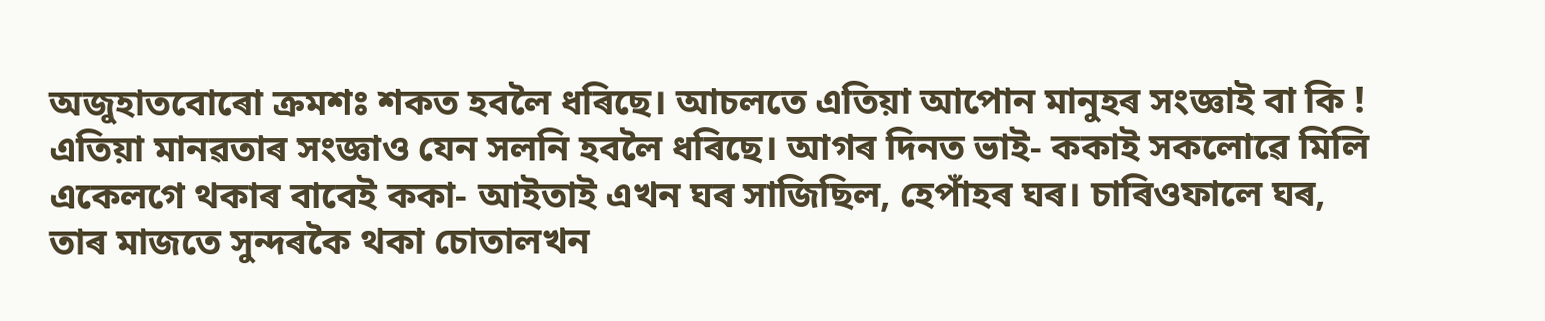অজুহাতবোৰো ক্ৰমশঃ শকত হবলৈ ধৰিছে। আচলতে এতিয়া আপোন মানুহৰ সংজ্ঞাই বা কি ! এতিয়া মানৱতাৰ সংজ্ঞাও যেন সলনি হবলৈ ধৰিছে। আগৰ দিনত ভাই- ককাই সকলোৱে মিলি একেলগে থকাৰ বাবেই ককা- আইতাই এখন ঘৰ সাজিছিল, হেপাঁহৰ ঘৰ। চাৰিওফালে ঘৰ, তাৰ মাজতে সুন্দৰকৈ থকা চোতালখন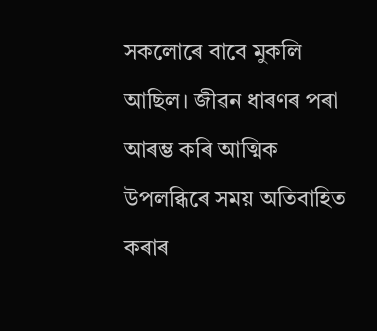সকলোৰে বাবে মুকলি আছিল। জীৱন ধাৰণৰ পৰা আৰম্ভ কৰি আত্মিক উপলব্ধিৰে সময় অতিবাহিত কৰাৰ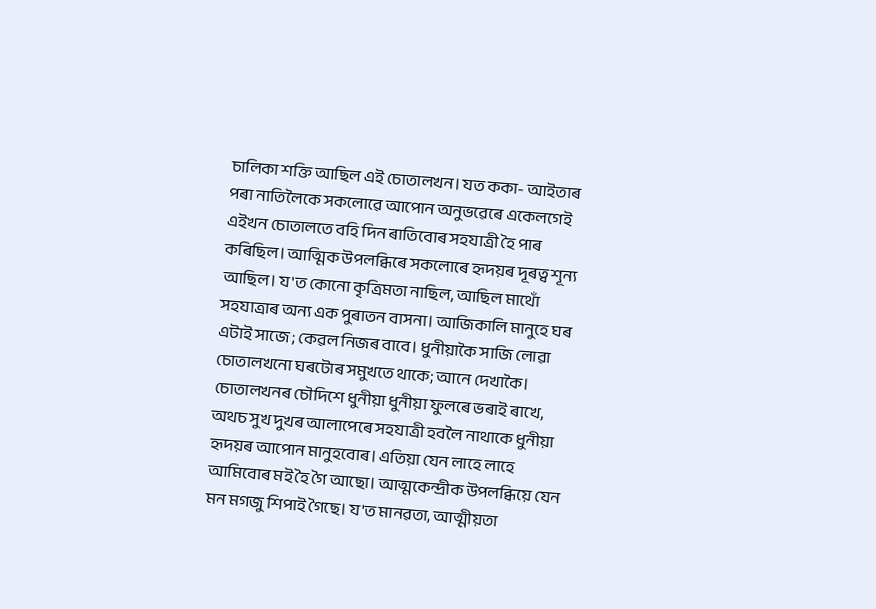চালিকা শক্তি আছিল এই চোতালখন। যত ককা- আইতাৰ পৰা নাতিলৈকে সকলোৱে আপোন অনুভৱেৰে একেলগেই এইখন চোতালতে বহি দিন ৰাতিবোৰ সহযাত্ৰী হৈ পাৰ কৰিছিল। আত্মিক উপলব্ধিৰে সকলোৰে হৃদয়ৰ দূৰত্ব শূন্য আছিল। য'ত কোনো কৃত্ৰিমতা নাছিল, আছিল মাথোঁ সহযাত্ৰাৰ অন্য এক পুৰাতন বাসনা। আজিকালি মানুহে ঘৰ এটাই সাজে ; কেৱল নিজৰ বাবে। ধুনীয়াকৈ সাজি লোৱা চোতালখনো ঘৰটোৰ সমুখতে থাকে; আনে দেখাকৈ। চোতালখনৰ চৌদিশে ধুনীয়া ধুনীয়া ফুলৰে ভৰাই ৰাখে, অথচ সুখ দুখৰ আলাপেৰে সহযাত্ৰী হবলৈ নাথাকে ধুনীয়া হৃদয়ৰ আপোন মানুহবোৰ। এতিয়া যেন লাহে লাহে আমিবোৰ মই হৈ গৈ আছো। আত্মকেন্দ্ৰীক উপলব্ধিয়ে যেন মন মগজু শিপাই গৈছে। য'ত মানৱতা, আত্মীয়তা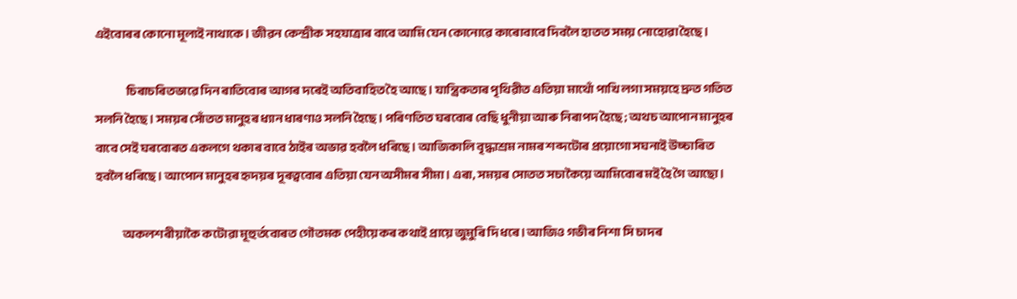এইবোৰৰ কোনো মূল্যই নাথাকে। জীৱন কেন্দ্ৰীক সহযাত্ৰাৰ বাবে আমি যেন কোনোৱে কাৰোবাবে দিবলৈ হাতত সময় নোহোৱা হৈছে।

                চিৰাচৰিতভাৱে দিন ৰাতিবোৰ আগৰ দৰেই অতিবাহিত হৈ আছে। যান্ত্ৰিকতাৰ পৃথিৱীত এতিয়া মাথোঁ পাখি লগা সময়হে দ্ৰুত গতিত সলনি হৈছে। সময়ৰ সোঁতত মানুহৰ ধ্যান ধাৰণাও সলনি হৈছে। পৰিণতিত ঘৰবোৰ বেছি ধুনীয়া আৰু নিৰাপদ হৈছে ; অথচ আপোন মানুহৰ বাবে সেই ঘৰবোৰত একলগে থকাৰ বাবে ঠাইৰ অভাৱ হবলৈ ধৰিছে। আজিকালি বৃদ্ধাশ্ৰম নামৰ শব্দটোৰ প্ৰয়োগো সঘনাই উচ্চাৰিত হবলৈ ধৰিছে। আপোন মানুহৰ হৃদয়ৰ দূৰত্ববোৰ এতিয়া যেন অসীমৰ সীমা। এৰা, সময়ৰ সোতত সচাকৈয়ে আমিবোৰ মই হৈ গৈ আছো।

              অকলশৰীয়াকৈ কটোৱা মূহুৰ্তবোৰত গৌতমক পেহীয়েকৰ কথাই প্ৰায়ে জুমুৰি দি ধৰে। আজিও গভীৰ নিশা সি চাদৰ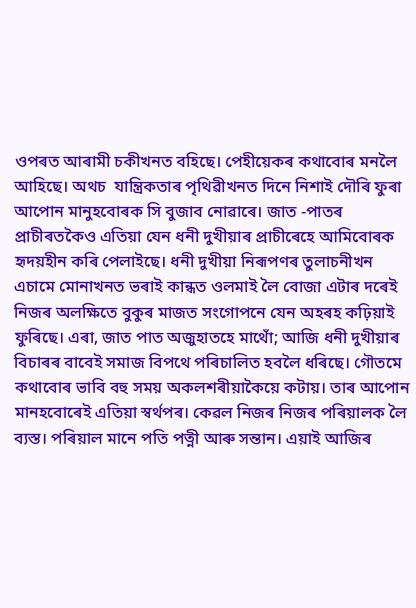ওপৰত আৰামী চকীখনত বহিছে। পেহীয়েকৰ কথাবোৰ মনলৈ আহিছে। অথচ  যান্ত্ৰিকতাৰ পৃথিৱীখনত দিনে নিশাই দৌৰি ফুৰা আপোন মানুহবোৰক সি বুজাব নোৱাৰে। জাত -পাতৰ প্ৰাচীৰতকৈও এতিয়া যেন ধনী দুখীয়াৰ প্ৰাচীৰেহে আমিবোৰক হৃদয়হীন কৰি পেলাইছে। ধনী দুখীয়া নিৰূপণৰ তুলাচনীখন এচামে মোনাখনত ভৰাই কান্ধত ওলমাই লৈ বোজা এটাৰ দৰেই নিজৰ অলক্ষিতে বুকুৰ মাজত সংগোপনে যেন অহৰহ কঢ়িয়াই ফুৰিছে। এৰা, জাত পাত অজুহাতহে মাথোঁ; আজি ধনী দুখীয়াৰ বিচাৰৰ বাবেই সমাজ বিপথে পৰিচালিত হবলৈ ধৰিছে। গৌতমে কথাবোৰ ভাবি বহু সময় অকলশৰীয়াকৈয়ে কটায়। তাৰ আপোন মানহবোৰেই এতিয়া স্বৰ্থপৰ। কেৱল নিজৰ নিজৰ পৰিয়ালক লৈ ব্যস্ত। পৰিয়াল মানে পতি পত্নী আৰু সন্তান। এয়াই আজিৰ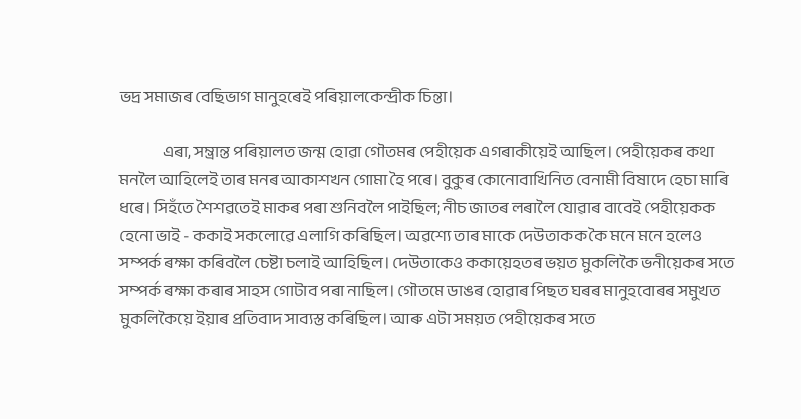ভদ্ৰ সমাজৰ বেছিভাগ মানুহৰেই পৰিয়ালকেন্দ্ৰীক চিন্তা।

               এৰা, সম্ভ্ৰান্ত পৰিয়ালত জন্ম হোৱা গৌতমৰ পেহীয়েক এগৰাকীয়েই আছিল। পেহীয়েকৰ কথা মনলৈ আহিলেই তাৰ মনৰ আকাশখন গোমা হৈ পৰে। বুকুৰ কোনোবাখিনিত বেনামী বিষাদে হেচা মাৰি ধৰে। সিহঁতে শৈশৱতেই মাকৰ পৰা শুনিবলৈ পাইছিল; নীচ জাতৰ লৰালৈ যোৱাৰ বাবেই পেহীয়েকক হেনো ভাই - ককাই সকলোৱে এলাগি কৰিছিল। অৱশ্যে তাৰ মাকে দেউতাকক কৈ মনে মনে হলেও সম্পৰ্ক ৰক্ষা কৰিবলৈ চেষ্টা চলাই আহিছিল। দেউতাকেও ককায়েহতৰ ভয়ত মুকলিকৈ ভনীয়েকৰ সতে সম্পৰ্ক ৰক্ষা কৰাৰ সাহস গোটাব পৰা নাছিল। গৌতমে ডাঙৰ হোৱাৰ পিছত ঘৰৰ মানুহবোৰৰ সমুখত মুকলিকৈয়ে ইয়াৰ প্ৰতিবাদ সাব্যস্ত কৰিছিল। আৰু এটা সময়ত পেহীয়েকৰ সতে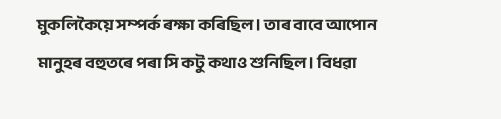মুকলিকৈয়ে সম্পৰ্ক ৰক্ষা কৰিছিল। তাৰ বাবে আপোন মানুহৰ বহুতৰে পৰা সি কটু কথাও শুনিছিল। বিধৱা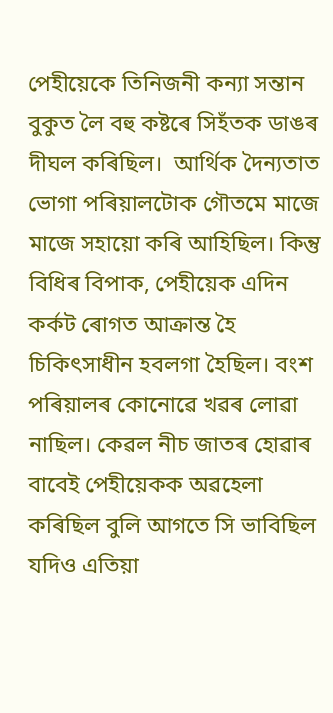পেহীয়েকে তিনিজনী কন্যা সন্তান বুকুত লৈ বহু কষ্টৰে সিহঁতক ডাঙৰ দীঘল কৰিছিল।  আৰ্থিক দৈন্যতাত ভোগা পৰিয়ালটোক গৌতমে মাজে মাজে সহায়ো কৰি আহিছিল। কিন্তু বিধিৰ বিপাক, পেহীয়েক এদিন কৰ্কট ৰোগত আক্ৰান্ত হৈ চিকিৎসাধীন হবলগা হৈছিল। বংশ পৰিয়ালৰ কোনোৱে খৱৰ লোৱা নাছিল। কেৱল নীচ জাতৰ হোৱাৰ বাবেই পেহীয়েকক অৱহেলা কৰিছিল বুলি আগতে সি ভাবিছিল যদিও এতিয়া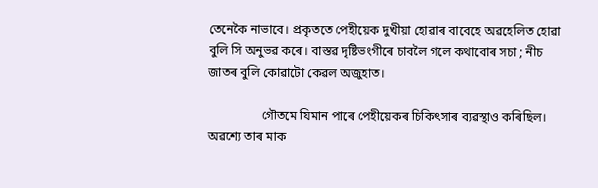তেনেকৈ নাভাবে। প্ৰকৃততে পেহীয়েক দুখীয়া হোৱাৰ বাবেহে অৱহেলিত হোৱা বুলি সি অনুভৱ কৰে। বাস্তৱ দৃষ্টিভংগীৰে চাবলৈ গলে কথাবোৰ সচা ; নীচ জাতৰ বুলি কোৱাটো কেৱল অজুহাত।

                 গৌতমে যিমান পাৰে পেহীয়েকৰ চিকিৎসাৰ ব্যৱস্থাও কৰিছিল। অৱশ্যে তাৰ মাক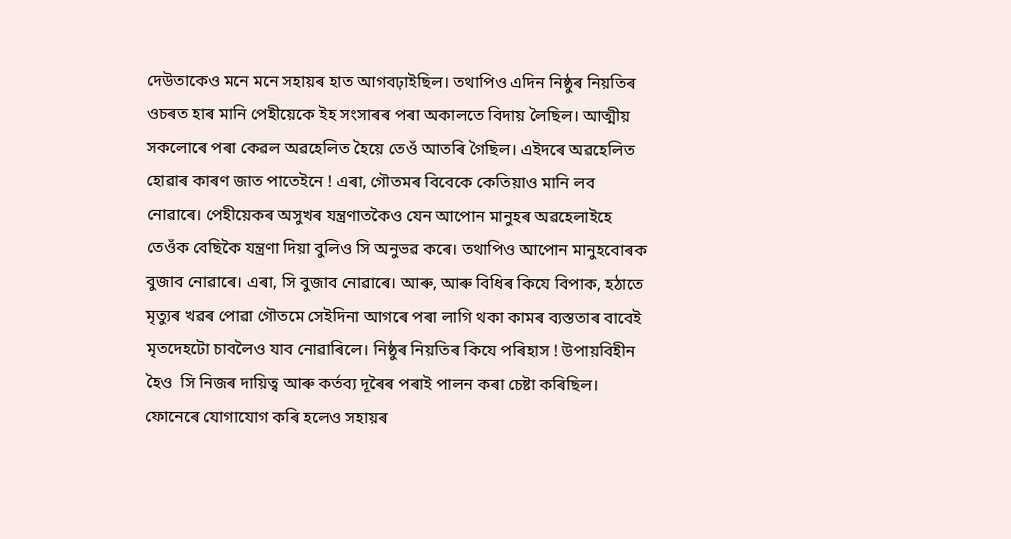দেউতাকেও মনে মনে সহায়ৰ হাত আগবঢ়াইছিল। তথাপিও এদিন নিষ্ঠুৰ নিয়তিৰ ওচৰত হাৰ মানি পেহীয়েকে ইহ সংসাৰৰ পৰা অকালতে বিদায় লৈছিল। আত্মীয় সকলোৰে পৰা কেৱল অৱহেলিত হৈয়ে তেওঁ আতৰি গৈছিল। এইদৰে অৱহেলিত হোৱাৰ কাৰণ জাত পাতেইনে ! এৰা, গৌতমৰ বিবেকে কেতিয়াও মানি লব নোৱাৰে। পেহীয়েকৰ অসুখৰ যন্ত্ৰণাতকৈও যেন আপোন মানুহৰ অৱহেলাইহে তেওঁক বেছিকৈ যন্ত্ৰণা দিয়া বুলিও সি অনুভৱ কৰে। তথাপিও আপোন মানুহবোৰক বুজাব নোৱাৰে। এৰা, সি বুজাব নোৱাৰে। আৰু, আৰু বিধিৰ কিযে বিপাক, হঠাতে মৃত্যুৰ খৱৰ পোৱা গৌতমে সেইদিনা আগৰে পৰা লাগি থকা কামৰ ব্যস্ততাৰ বাবেই মৃতদেহটো চাবলৈও যাব নোৱাৰিলে। নিষ্ঠুৰ নিয়তিৰ কিযে পৰিহাস ! উপায়বিহীন হৈও  সি নিজৰ দায়িত্ব আৰু কৰ্তব্য দূৰৈৰ পৰাই পালন কৰা চেষ্টা কৰিছিল। ফোনেৰে যোগাযোগ কৰি হলেও সহায়ৰ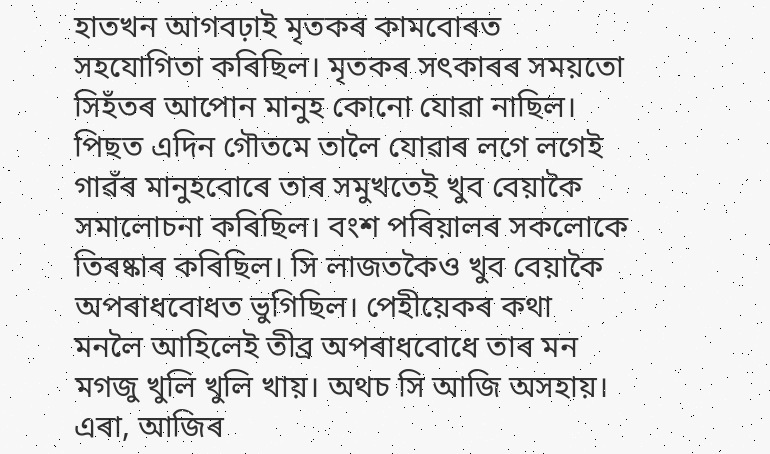হাতখন আগবঢ়াই মৃতকৰ কামবোৰত সহযোগিতা কৰিছিল। মৃতকৰ সৎকাৰৰ সময়তো সিহঁতৰ আপোন মানুহ কোনো যোৱা নাছিল। পিছত এদিন গৌতমে তালৈ যোৱাৰ লগে লগেই গাৱঁৰ মানুহবোৰে তাৰ সমুখতেই খুব বেয়াকৈ সমালোচনা কৰিছিল। বংশ পৰিয়ালৰ সকলোকে তিৰষ্কাৰ কৰিছিল। সি লাজতকৈও খুব বেয়াকৈ অপৰাধবোধত ভুগিছিল। পেহীয়েকৰ কথা মনলৈ আহিলেই তীব্ৰ অপৰাধবোধে তাৰ মন মগজু খুলি খুলি খায়। অথচ সি আজি অসহায়। এৰা, আজিৰ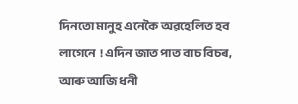দিনতো মানুহ এনেকৈ অৱহেলিত হব লাগেনে  ! এদিন জাত পাত বাচ বিচৰ, আৰু আজি ধনী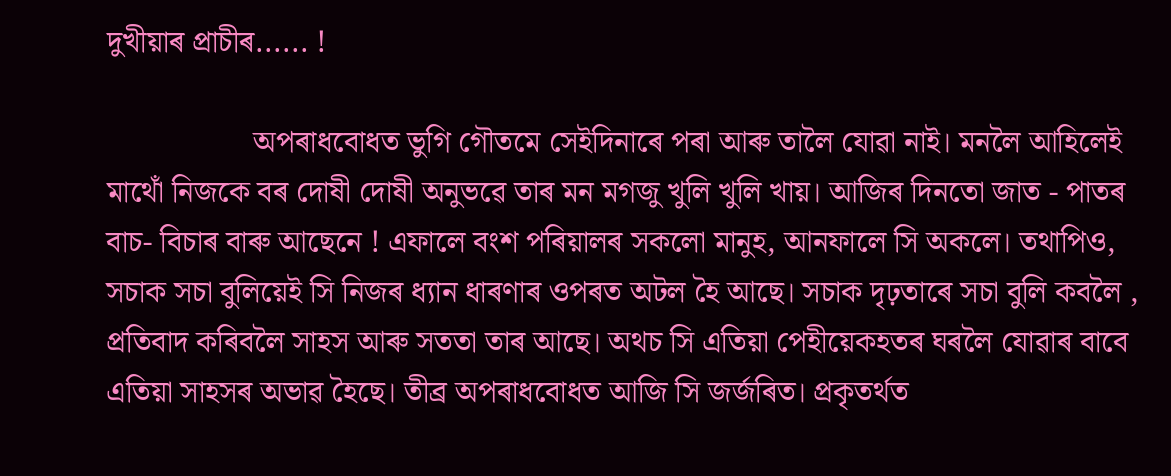দুখীয়াৰ প্ৰাচীৰ...... !

                   অপৰাধবোধত ভুগি গৌতমে সেইদিনাৰে পৰা আৰু তালৈ যোৱা নাই। মনলৈ আহিলেই মাথোঁ নিজকে বৰ দোষী দোষী অনুভৱে তাৰ মন মগজু খুলি খুলি খায়। আজিৰ দিনতো জাত - পাতৰ বাচ- বিচাৰ বাৰু আছেনে ! এফালে বংশ পৰিয়ালৰ সকলো মানুহ, আনফালে সি অকলে। তথাপিও, সচাক সচা বুলিয়েই সি নিজৰ ধ্যান ধাৰণাৰ ওপৰত অটল হৈ আছে। সচাক দৃঢ়তাৰে সচা বুলি কবলৈ , প্ৰতিবাদ কৰিবলৈ সাহস আৰু সততা তাৰ আছে। অথচ সি এতিয়া পেহীয়েকহতৰ ঘৰলৈ যোৱাৰ বাবে এতিয়া সাহসৰ অভাৱ হৈছে। তীব্ৰ অপৰাধবোধত আজি সি জৰ্জৰিত। প্ৰকৃতৰ্থত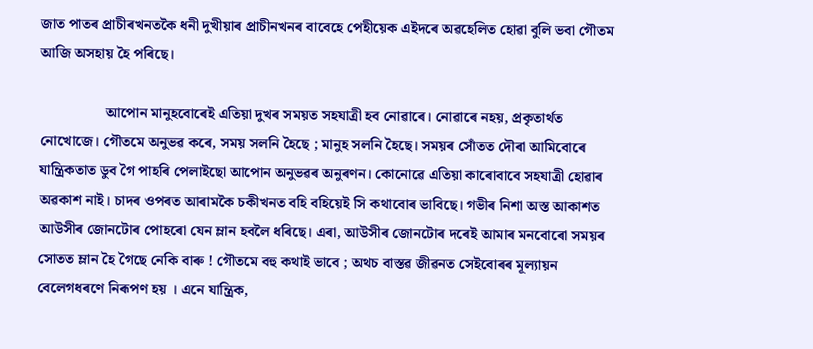জাত পাতৰ প্ৰাচীৰখনতকৈ ধনী দুখীয়াৰ প্ৰাচীনখনৰ বাবেহে পেহীয়েক এইদৰে অৱহেলিত হোৱা বুলি ভবা গৌতম আজি অসহায় হৈ পৰিছে।

                  আপোন মানুহবোৰেই এতিয়া দুখৰ সময়ত সহযাত্ৰী হব নোৱাৰে। নোৱাৰে নহয়, প্ৰকৃতাৰ্থত নোখোজে। গৌতমে অনুভৱ কৰে, সময় সলনি হৈছে ; মানুহ সলনি হৈছে। সময়ৰ সোঁতত দৌৰা আমিবোৰে যান্ত্ৰিকতাত ডুব গৈ পাহৰি পেলাইছো আপোন অনুভৱৰ অনুৰণন। কোনোৱে এতিয়া কাৰোবাবে সহযাত্ৰী হোৱাৰ অৱকাশ নাই। চাদৰ ওপৰত আৰামকৈ চকীখনত বহি বহিয়েই সি কথাবোৰ ভাবিছে। গভীৰ নিশা অস্ত আকাশত আউসীৰ জোনটোৰ পোহৰো যেন ম্লান হবলৈ ধৰিছে। এৰা, আউসীৰ জোনটোৰ দৰেই আমাৰ মনবোৰো সময়ৰ সোতত ম্লান হৈ গৈছে নেকি বাৰু ! গৌতমে বহু কথাই ভাবে ; অথচ বাস্তৱ জীৱনত সেইবোৰৰ মূল্যায়ন বেলেগধৰণে নিৰূপণ হয় । এনে যান্ত্ৰিক,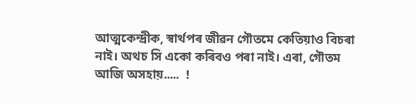আত্মকেন্দ্ৰীক, স্বাৰ্থপৰ জীৱন গৌতমে কেতিয়াও বিচৰা নাই। অথচ সি একো কৰিবও পৰা নাই। এৰা, গৌতম আজি অসহায়.....  !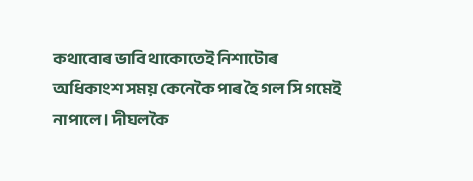কথাবোৰ ভাবি থাকোতেই নিশাটোৰ অধিকাংশ সময় কেনেকৈ পাৰ হৈ গল সি গমেই নাপালে। দীঘলকৈ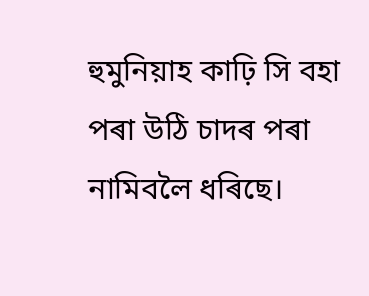হুমুনিয়াহ কাঢ়ি সি বহা পৰা উঠি চাদৰ পৰা নামিবলৈ ধৰিছে।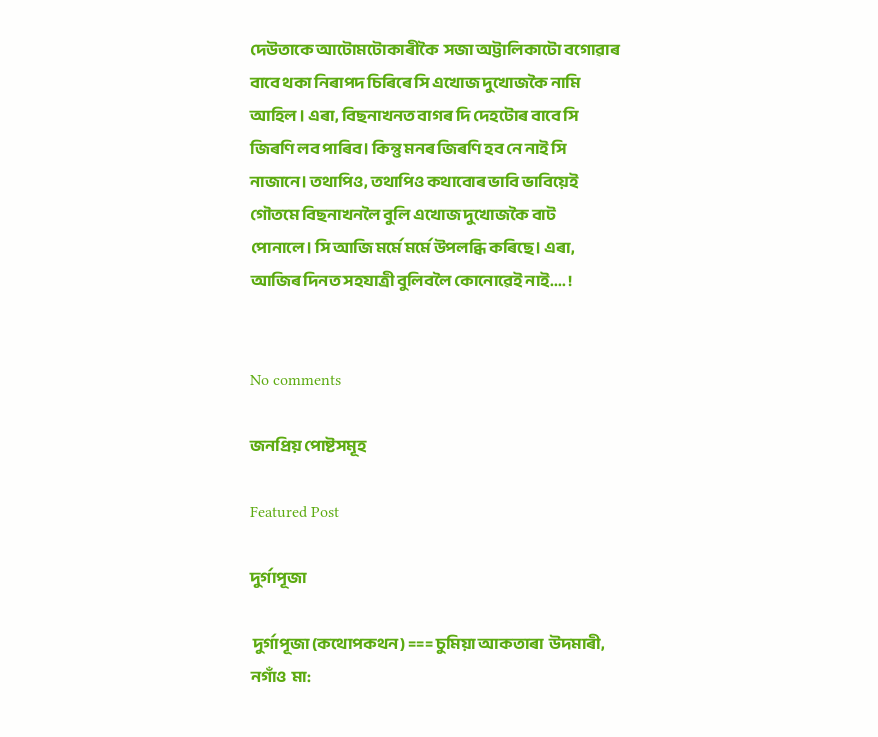দেউতাকে আটোমটোকাৰীকৈ  সজা অট্টালিকাটো বগোৱাৰ বাবে থকা নিৰাপদ চিৰিৰে সি এখোজ দুখোজকৈ নামি আহিল । এৰা, বিছনাখনত বাগৰ দি দেহটোৰ বাবে সি জিৰণি লব পাৰিব। কিন্তু মনৰ জিৰণি হব নে নাই সি নাজানে। তথাপিও, তথাপিও কথাবোৰ ভাবি ভাবিয়েই গৌতমে বিছনাখনলৈ বুলি এখোজ দুখোজকৈ বাট পোনালে। সি আজি মৰ্মে মৰ্মে উপলব্ধি কৰিছে। এৰা, আজিৰ দিনত সহযাত্ৰী বুলিবলৈ কোনোৱেই নাই.... !


No comments

জনপ্ৰিয় পোষ্টসমূহ

Featured Post

দুৰ্গাপূজা

 দুৰ্গাপূজা (কথোপকথন) === চুমিয়া আকতাৰা  উদমাৰী, নগাঁও  মা: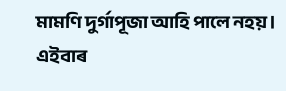মামণি দুৰ্গাপূজা আহি পালে নহয়। এইবাৰ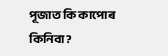পূজাত কি কাপোৰ কিনিবা?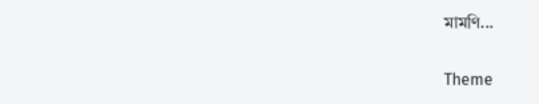মামণি...

Theme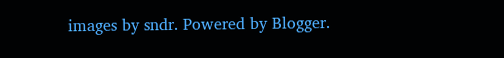images by sndr. Powered by Blogger.